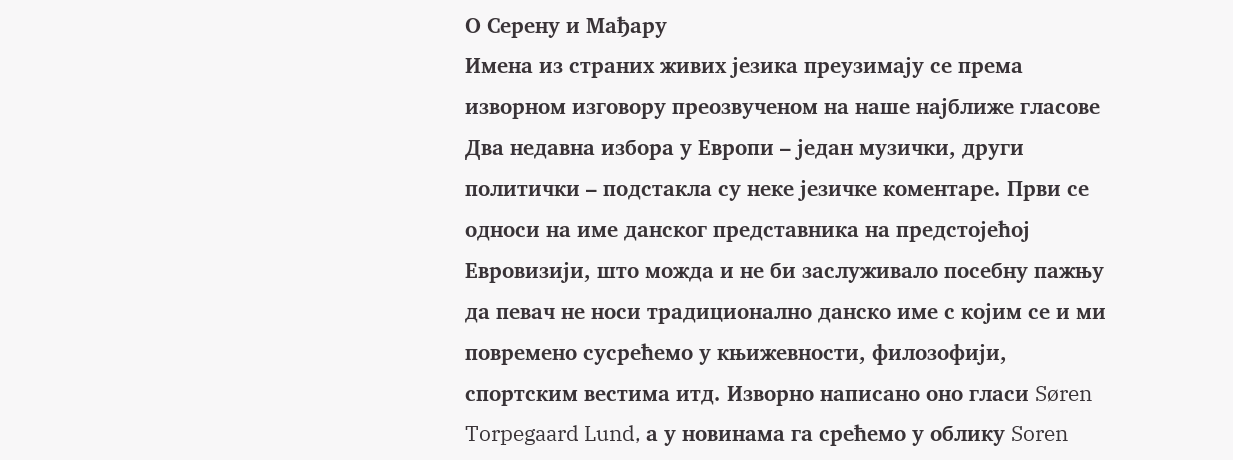О Серену и Мађару
Имена из страних живих језика преузимају се према изворном изговору преозвученом на наше најближе гласове
Два недавна избора у Европи – један музички, други политички – подстакла су неке језичке коментаре. Први се односи на име данског представника на предстојећој Евровизији, што можда и не би заслуживало посебну пажњу да певач не носи традиционално данско име с којим се и ми повремено сусрећемо у књижевности, филозофији, спортским вестима итд. Изворно написано оно гласи Søren Torpegaard Lund, а у новинама га срећемо у облику Soren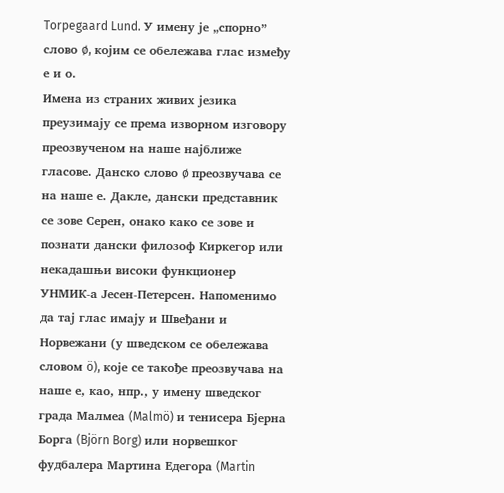Torpegaard Lund. У имену је „спорно” слово ø, којим се обележава глас између е и о.
Имена из страних живих језика преузимају се према изворном изговору преозвученом на наше најближе гласове. Данско слово ø преозвучава се на наше е. Дакле, дански представник се зове Серен, онако како се зове и познати дански филозоф Киркегор или некадашњи високи функционер УНМИК-а Јесен-Петерсен. Напоменимо да тај глас имају и Швеђани и Норвежани (у шведском се обележава словом ö), које се такође преозвучава на наше е, као, нпр., у имену шведског града Малмеа (Malmö) и тенисера Бјерна Борга (Björn Borg) или норвешког фудбалера Мартина Едегора (Martin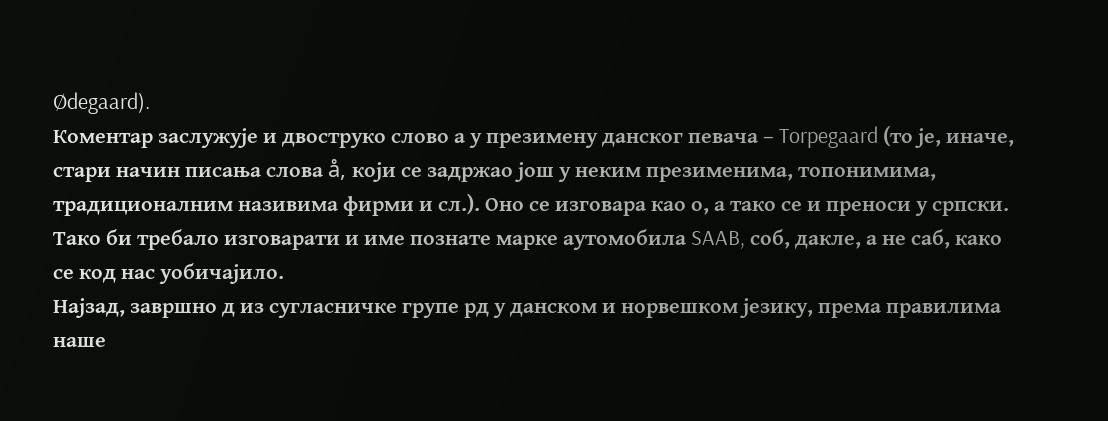Ødegaard).
Коментар заслужује и двоструко слово а у презимену данског певача – Torpegaard (то је, иначе, стари начин писања слова å, који се задржао још у неким презименима, топонимима, традиционалним називима фирми и сл.). Оно се изговара као о, а тако се и преноси у српски. Тако би требало изговарати и име познате марке аутомобила SAAB, соб, дакле, а не саб, како се код нас уобичајило.
Најзад, завршно д из сугласничке групе рд у данском и норвешком језику, према правилима наше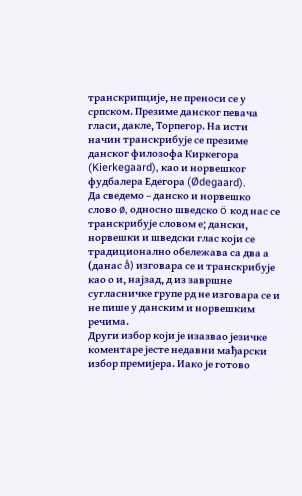транскрипције, не преноси се у српском. Презиме данског певача гласи, дакле, Торпегор. На исти начин транскрибује се презиме данског филозофа Киркегора (Kierkegaard), као и норвешког фудбалера Едегора (Ødegaard).
Да сведемо – данско и норвешко слово ø, односно шведско ö код нас се транскрибује словом е; дански, норвешки и шведски глас који се традиционално обележава са два а (данас å) изговара се и транскрибује као о и, најзад, д из завршне сугласничке групе рд не изговара се и не пише у данским и норвешким речима.
Други избор који је изазвао језичке коментаре јесте недавни мађарски избор премијера. Иако је готово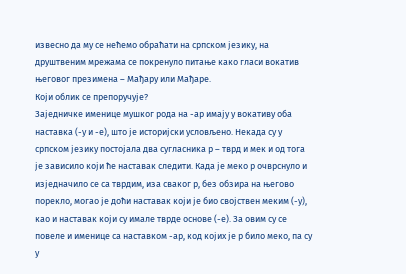извесно да му се нећемо обраћати на српском језику, на друштвеним мрежама се покренуло питање како гласи вокатив његовог презимена – Мађару или Мађаре.
Који облик се препоручује?
Заједничке именице мушког рода на -ар имају у вокативу оба наставка (-у и -е), што је историјски условљено. Некада су у српском језику постојала два сугласника р – тврд и мек и од тога је зависило који ће наставак следити. Када је меко р очврснуло и изједначило се са тврдим, иза сваког р, без обзира на његово порекло, могао је доћи наставак који је био својствен меким (-у), као и наставак који су имале тврде основе (-е). За овим су се повеле и именице са наставком -ар, код којих је р било меко, па су у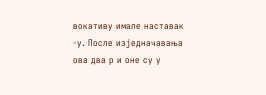вокативу имале наставак -у. После изједначавања ова два р и оне су у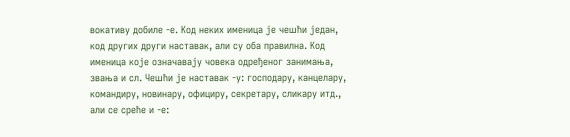вокативу добиле -е. Код неких именица је чешћи један, код других други наставак, али су оба правилна. Код именица које означавају човека одређеног занимања, звања и сл. Чешћи је наставак -у: господару, канцелару, командиру, новинару, официру, секретару, сликару итд., али се среће и -е: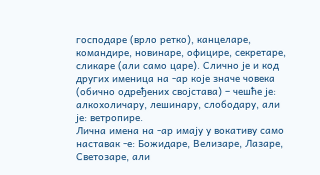господаре (врло ретко), канцеларе, командире, новинаре, официре, секретаре, сликаре (али само царе). Слично је и код других именица на -ар које значе човека (обично одређених својстава) – чешће је: алкохоличару, лешинару, слободару, али је: ветропире.
Лична имена на -ар имају у вокативу само наставак -е: Божидаре, Велизаре, Лазаре, Светозаре, али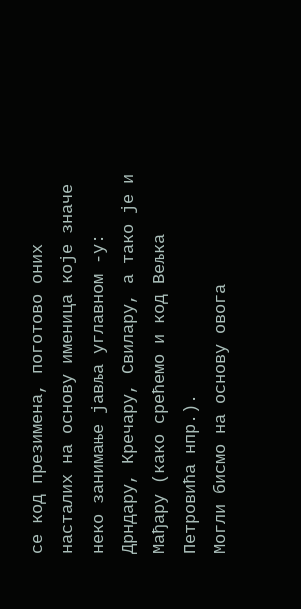се код презимена, поготово оних насталих на основу именица које значе неко занимање јавља углавном -у: Дрндару, Кречару, Свилару, а тако је и Мађару (како срећемо и код Вељка Петровића нпр.).
Могли бисмо на основу овога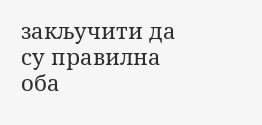закључити да су правилна оба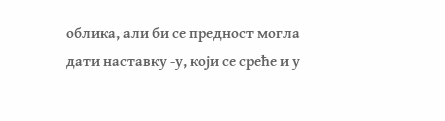облика, али би се предност могла дати наставку -у, који се среће и у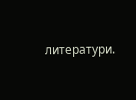литератури.